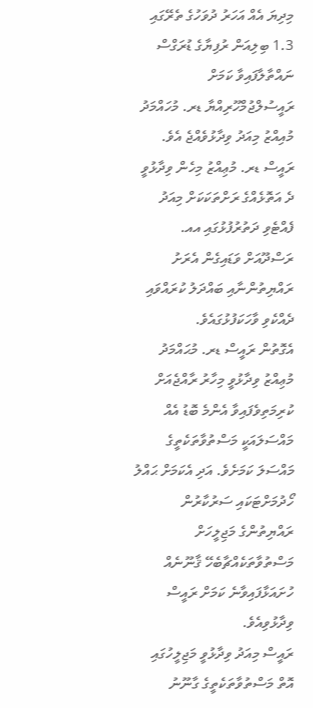މިދިޔަ އެއް އަހަރު ދުވަހުގެ ތެރޭގައި 1.3 ބިލިއަން ރުފިޔާގެ ޑުރަގްސް ނައްތާލާފައިވާ ކަމަށް ރައީސުލްޖުމްހޫރިއްޔާ ޑރ. މުހައްމަދު މުއިއްޒު މިއަދު ވިދާޅުވެއްޖެ އެވެ.
ރައީސް ޑރ. މުޢިއްޒު މިހެން ވިދާޅުވީ ދެ އަތޮޅެއްގެ ރަށްތަކަކަށް މިއަދު ފެއްޓެވި ދަތުރުފުޅުގައި އއ. ރަސްދޫއަށް ވަޑައިގެން އެރަށު ރައްޔިތުންނާއި ބައްދަލު ކުރައްވައި ދެއްކެވި ވާހަކަފުޅުގައެވެ.
އެގޮތުން ރައީސް ޑރ. މުޙައްމަދު މުޢިއްޒު ވިދާޅުވީ މިހާރު ރާއްޖެއަށް ކުރިމަތިވެފައިވާ އެންމެ ބޮޑު އެއް މައްސަލައަކީ މަސްތުވާތަކެތީގެ މައްސަލަ ކަމަށެވެ. އަދި އެކަމަށް ޙައްލު ހޯދުމަށްޓަކައި ސަރުކާރުން ރައްޔިތުންގެ މަޖިލީހަށް މަސްތުވާތަކެއްޗާބެހޭ ޤާނޫނެއް ހުށައަޅާފައިވާނެ ކަމަށް ރައީސް ވިދާޅުވިއެވެ.
ރައީސް މިއަދު ވިދާޅުވީ މަޖިލީހުގައި އޮތް މަސްތުވާތަކެތީގެ ގާނޫނު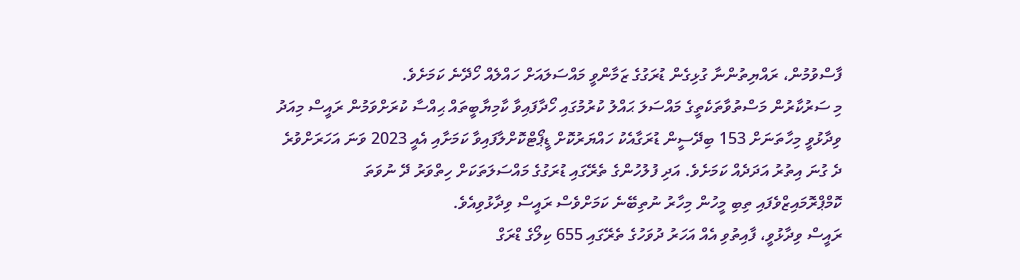ފާސްވުމުން، ރައްޔިތުންނާ ގުޅިގެން ޑުރަގުގެ ޒަމާންވީ މައްސަލައަށް ހައްލެއް ހޯދޭނެ ކަމަށެވެ.
މި ސަރުކާރުން މަސްތުވާތަކެތީގެ މައްސަލަ ޙައްލު ކުރުމުގައި ހޯދާފައިވާ ކާމިޔާބީތައް ޙިއްސާ ކުރަށްވަމުން ރައީސް މިއަދު ވިދާޅުވީ މިހާތަނަށް 153 ބިދޭސީން ޑުރަގާއެކު ހައްޔަރުކޮށް ޑީޕޯޓްކޮށްލާފައިވާ ކަމަށާއި އެއީ 2023 ވަނަ އަހަރަށްވުރެ ދެ ގުނަ އިތުރު އަދަދެއް ކަމަށެވެ. އަދި ފުލުހުންގެ ތެރޭގައި ޑުރަގުގެ މައްސަލަތަކަށް ހިތްވަރު ދޭ ނުވަތަ ކޮމްޕްރޮމައިޒްވެފައި ތިބި މީހުން މިހާރު ނުތިބޭނެ ކަމަށްވެސް ރައީސް ވިދާޅުވިއެވެ.
ރައީސް ވިދާޅުވީ، ފާއިތުވި އެއް އަހަރު ދުވަހުގެ ތެރޭގައި 655 ކިލޯގެ ޑްރަގް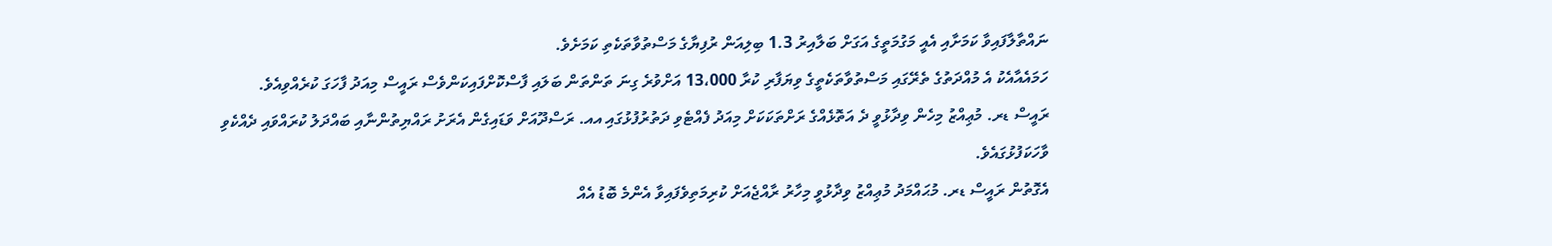ނައްތާލާފައިވާ ކަމަށާއި އެއީ މަގުމަތީގެ އަގަށް ބަލާއިރު 1.3 ބިލިއަން ރުފިޔާގެ މަސްތުވާތަކެތި ކަމަށެވެ.
ހަމައެއާއެކު އެ މުއްދަތުގެ ތެރޭގައި މަސްތުވާތަކެތީގެ ވިޔަފާރި ކުރާ 13،000 އަށްވުރެ ގިނަ ތަންތަން ބަލައި ފާސްކޮށްފައިކަންވެސް ރައީސް މިއަދު ފާހަގަ ކުރެއްވިއެވެ.
ރައީސް ޑރ. މުޢިއްޒު މިހެން ވިދާޅުވީ ދެ އަތޮޅެއްގެ ރަށްތަކަކަށް މިއަދު ފެއްޓެވި ދަތުރުފުޅުގައި އއ. ރަސްދޫއަށް ވަޑައިގެން އެރަށު ރައްޔިތުންނާއި ބައްދަލު ކުރައްވައި ދެއްކެވި ވާހަކަފުޅުގައެވެ.
އެގޮތުން ރައީސް ޑރ. މުޙައްމަދު މުޢިއްޒު ވިދާޅުވީ މިހާރު ރާއްޖެއަށް ކުރިމަތިވެފައިވާ އެންމެ ބޮޑު އެއް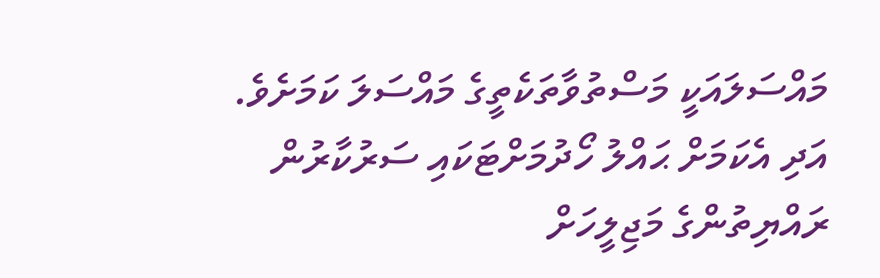މައްސަލައަކީ މަސްތުވާތަކެތީގެ މައްސަލަ ކަމަށެވެ. އަދި އެކަމަށް ޙައްލު ހޯދުމަށްޓަކައި ސަރުކާރުން ރައްޔިތުންގެ މަޖިލީހަށް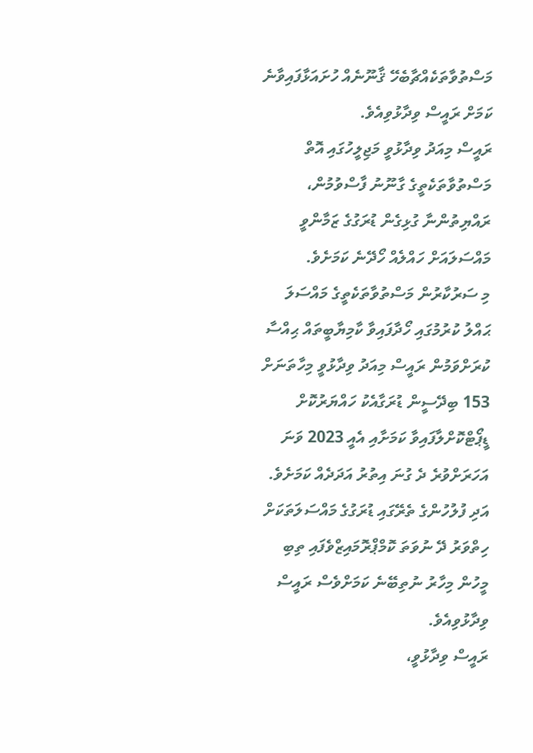މަސްތުވާތަކެއްޗާބެހޭ ޤާނޫނެއް ހުށައަޅާފައިވާނެ ކަމަށް ރައީސް ވިދާޅުވިއެވެ.
ރައީސް މިއަދު ވިދާޅުވީ މަޖިލީހުގައި އޮތް މަސްތުވާތަކެތީގެ ގާނޫނު ފާސްވުމުން، ރައްޔިތުންނާ ގުޅިގެން ޑުރަގުގެ ޒަމާންވީ މައްސަލައަށް ހައްލެއް ހޯދޭނެ ކަމަށެވެ.
މި ސަރުކާރުން މަސްތުވާތަކެތީގެ މައްސަލަ ޙައްލު ކުރުމުގައި ހޯދާފައިވާ ކާމިޔާބީތައް ޙިއްސާ ކުރަށްވަމުން ރައީސް މިއަދު ވިދާޅުވީ މިހާތަނަށް 153 ބިދޭސީން ޑުރަގާއެކު ހައްޔަރުކޮށް ޑީޕޯޓްކޮށްލާފައިވާ ކަމަށާއި އެއީ 2023 ވަނަ އަހަރަށްވުރެ ދެ ގުނަ އިތުރު އަދަދެއް ކަމަށެވެ. އަދި ފުލުހުންގެ ތެރޭގައި ޑުރަގުގެ މައްސަލަތަކަށް ހިތްވަރު ދޭ ނުވަތަ ކޮމްޕްރޮމައިޒްވެފައި ތިބި މީހުން މިހާރު ނުތިބޭނެ ކަމަށްވެސް ރައީސް ވިދާޅުވިއެވެ.
ރައީސް ވިދާޅުވީ،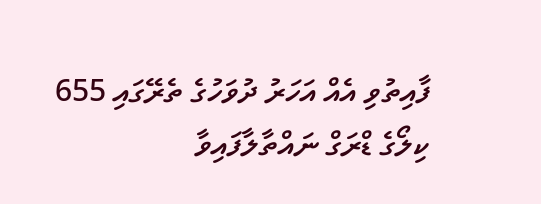ފާއިތުވި އެއް އަހަރު ދުވަހުގެ ތެރޭގައި 655 ކިލޯގެ ޑްރަގް ނައްތާލާފައިވާ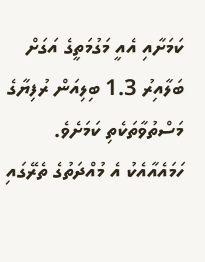ކަމަށާއި އެއީ މަގުމަތީގެ އަގަށް ބަލާއިރު 1.3 ބިލިއަން ރުފިޔާގެ މަސްތުވާތަކެތި ކަމަށެވެ.
ހަމައެއާއެކު އެ މުއްދަތުގެ ތެރޭގައި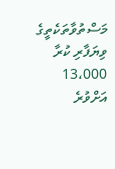މަސްތުވާތަކެތީގެ ވިޔަފާރި ކުރާ 13،000 އަށްވުރެ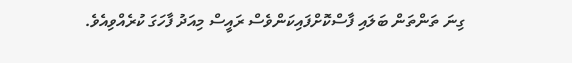ގިނަ ތަންތަން ބަލައި ފާސްކޮށްފައިކަންވެސް ރައީސް މިއަދު ފާހަގަ ކުރެއްވިއެވެ.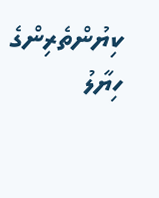ކިޔުންތެރިންގެ ހިޔާލު